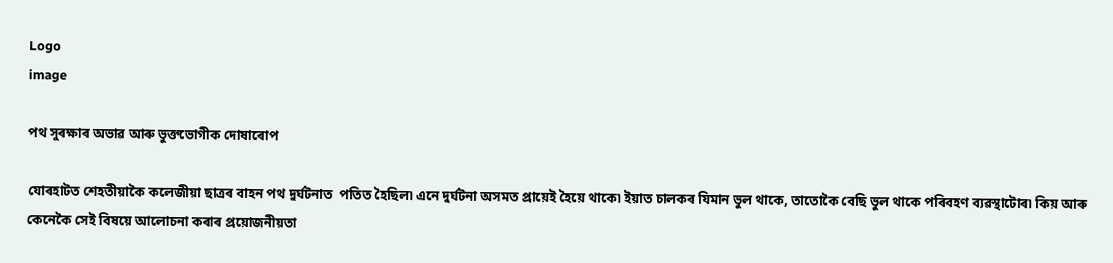Logo
image

পথ সুৰক্ষাৰ অভাৱ আৰু ভুক্তভোগীক দোষাৰোপ

যোৰহাটত শেহতীয়াকৈ কলেজীয়া ছাত্ৰৰ বাহন পথ দুৰ্ঘটনাত  পতিত হৈছিল৷ এনে দুৰ্ঘটনা অসমত প্ৰায়েই হৈয়ে থাকে৷ ইয়াত চালকৰ যিমান ভুল থাকে, তাতোকৈ বেছি ভুল থাকে পৰিবহণ ব্যৱস্থাটোৰ৷ কিয় আৰু কেনেকৈ সেই বিষয়ে আলোচনা কৰাৰ প্ৰয়োজনীয়তা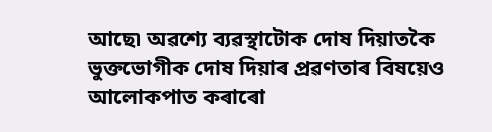আছে৷ অৱশ্যে ব্যৱস্থাটোক দোষ দিয়াতকৈ ভুক্তভোগীক দোষ দিয়াৰ প্ৰৱণতাৰ বিষয়েও আলোকপাত কৰাৰো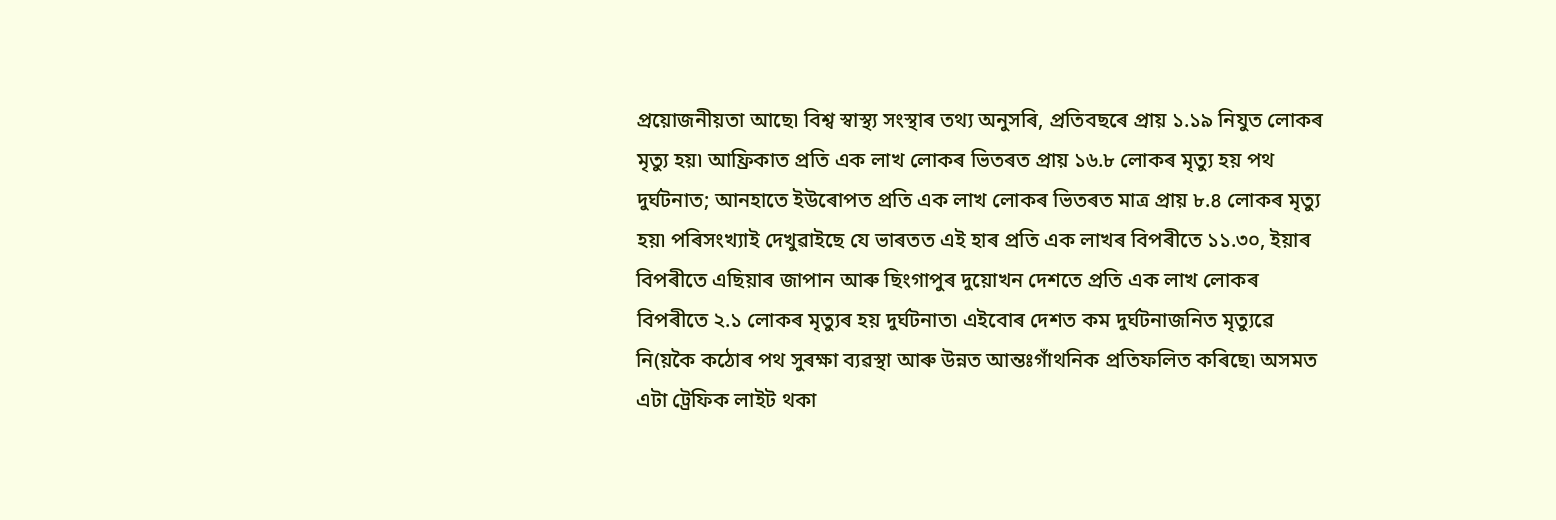প্ৰয়োজনীয়তা আছে৷ বিশ্ব স্বাস্থ্য সংস্থাৰ তথ্য অনুসৰি, প্ৰতিবছৰে প্ৰায় ১.১৯ নিযুত লোকৰ মৃত্যু হয়৷ আফ্ৰিকাত প্ৰতি এক লাখ লোকৰ ভিতৰত প্ৰায় ১৬.৮ লোকৰ মৃত্যু হয় পথ দুৰ্ঘটনাত; আনহাতে ইউৰোপত প্ৰতি এক লাখ লোকৰ ভিতৰত মাত্ৰ প্ৰায় ৮.৪ লোকৰ মৃত্যু হয়৷ পৰিসংখ্যাই দেখুৱাইছে যে ভাৰতত এই হাৰ প্ৰতি এক লাখৰ বিপৰীতে ১১.৩০, ইয়াৰ বিপৰীতে এছিয়াৰ জাপান আৰু ছিংগাপুৰ দুয়োখন দেশতে প্ৰতি এক লাখ লোকৰ বিপৰীতে ২.১ লোকৰ মৃত্যুৰ হয় দুৰ্ঘটনাত৷ এইবোৰ দেশত কম দুৰ্ঘটনাজনিত মৃত্যুৱে নি(য়কৈ কঠোৰ পথ সুৰক্ষা ব্যৱস্থা আৰু উন্নত আন্তঃগাঁথনিক প্ৰতিফলিত কৰিছে৷ অসমত এটা ট্ৰেফিক লাইট থকা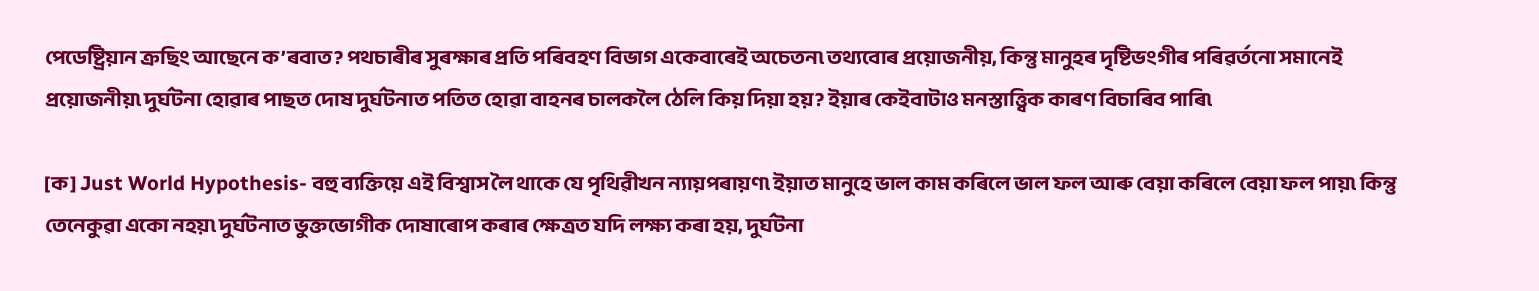পেডেষ্ট্ৰিয়ান ক্ৰছিং আছেনে ক’ৰবাত? পথচাৰীৰ সুৰক্ষাৰ প্ৰতি পৰিবহণ বিভাগ একেবাৰেই অচেতন৷ তথ্যবোৰ প্ৰয়োজনীয়, কিন্তু মানুহৰ দৃষ্টিভংগীৰ পৰিৱৰ্তনো সমানেই প্ৰয়োজনীয়৷ দুৰ্ঘটনা হোৱাৰ পাছত দোষ দুৰ্ঘটনাত পতিত হোৱা বাহনৰ চালকলৈ ঠেলি কিয় দিয়া হয়? ইয়াৰ কেইবাটাও মনস্তাত্ত্বিক কাৰণ বিচাৰিব পাৰি৷

[ক] Just World Hypothesis- বহু ব্যক্তিয়ে এই বিশ্বাস লৈ থাকে যে পৃথিৱীখন ন্যায়পৰায়ণ৷ ইয়াত মানুহে ভাল কাম কৰিলে ভাল ফল আৰু বেয়া কৰিলে বেয়া ফল পায়৷ কিন্তু তেনেকুৱা একো নহয়৷ দুৰ্ঘটনাত ভুক্তভোগীক দোষাৰোপ কৰাৰ ক্ষেত্ৰত যদি লক্ষ্য কৰা হয়, দুৰ্ঘটনা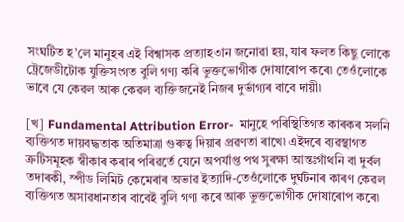সংঘটিত হ’লে মানুহৰ এই বিশ্বাসক প্ৰত্যাহ৩ান জনোৱা হয়, যাৰ ফলত কিছু লোকে ট্ৰেজেডীটোক যুক্তিসংগত বুলি গণ্য কৰি ভুক্তভোগীক দোষাৰোপ কৰে৷ তেওঁলোকে ভাবে যে কেৱল আৰু কেৱল ব্যক্তিজনেই নিজৰ দুৰ্ভাগ্যৰ বাবে দায়ী৷

[খ] Fundamental Attribution Error-  মানুহে পৰিস্থিতিগত কাৰকৰ সলনি ব্যক্তিগত দায়বদ্ধতাক অতিমাত্ৰা গুৰুত্ব দিয়াৰ প্ৰৱণতা ৰাখে৷ এইদৰে ব্যৱস্থাগত ত্ৰুটিসমূহক স্বীকাৰ কৰাৰ পৰিৱৰ্তে যেনে অপৰ্যাপ্ত পথ সুৰক্ষা আন্তঃগাঁথনি বা দুৰ্বল তদাৰকী, স্পীড লিমিট কেমেৰাৰ অভাৱ ইত্যাদি-তেওঁলোকে দুৰ্ঘটনাৰ কাৰণ কেৱল ব্যক্তিগত অসাৱধানতাৰ বাবেই বুলি গণ্য কৰে আৰু ভুক্তভোগীক দোষাৰোপ কৰে৷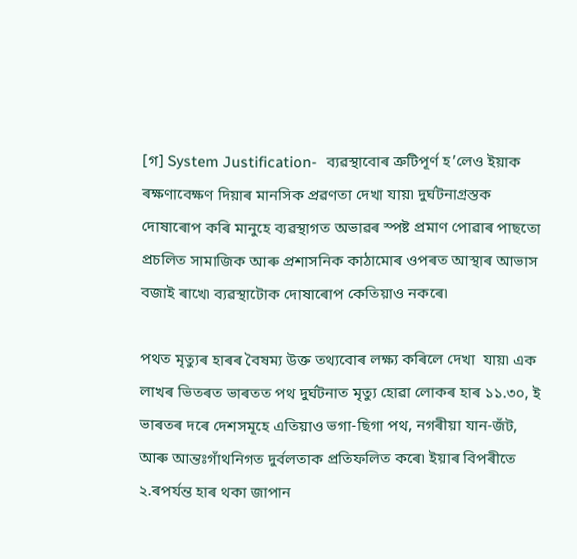[গ] System Justification-  ব্যৱস্থাবোৰ ত্ৰুটিপূৰ্ণ হ’লেও ইয়াক ৰক্ষণাবেক্ষণ দিয়াৰ মানসিক প্ৰৱণতা দেখা যায়৷ দুৰ্ঘটনাগ্ৰস্তক দোষাৰোপ কৰি মানুহে ব্যৱস্থাগত অভাৱৰ স্পষ্ট প্ৰমাণ পোৱাৰ পাছতো প্ৰচলিত সামাজিক আৰু প্ৰশাসনিক কাঠামোৰ ওপৰত আস্থাৰ আভাস বজাই ৰাখে৷ ব্যৱস্থাটোক দোষাৰোপ কেতিয়াও নকৰে৷

পথত মৃত্যুৰ হাৰৰ বৈষম্য উক্ত তথ্যবোৰ লক্ষ্য কৰিলে দেখা  যায়৷ এক লাখৰ ভিতৰত ভাৰতত পথ দুৰ্ঘটনাত মৃত্যু হোৱা লোকৰ হাৰ ১১.৩০, ই ভাৰতৰ দৰে দেশসমূহে এতিয়াও ভগা-ছিগা পথ, নগৰীয়া যান-জঁট, আৰু আন্তঃগাঁথনিগত দুৰ্বলতাক প্ৰতিফলিত কৰে৷ ইয়াৰ বিপৰীতে ২.ৰপৰ্যন্ত হাৰ থকা জাপান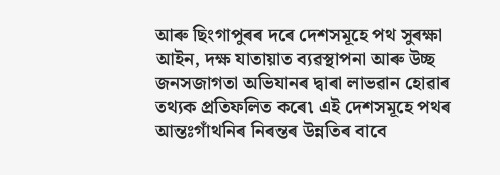আৰু ছিংগাপুৰৰ দৰে দেশসমূহে পথ সুৰক্ষা আইন, দক্ষ যাতায়াত ব্যৱস্থাপনা আৰু উচ্ছ জনসজাগতা অভিযানৰ দ্বাৰা লাভৱান হোৱাৰ তথ্যক প্ৰতিফলিত কৰে৷ এই দেশসমূহে পথৰ আন্তঃগাঁথনিৰ নিৰন্তৰ উন্নতিৰ বাবে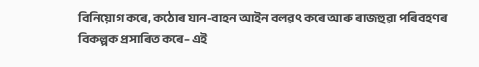বিনিয়োগ কৰে, কঠোৰ যান-বাহন আইন বলৱৎ কৰে আৰু ৰাজহুৱা পৰিবহণৰ বিকল্পক প্ৰসাৰিত কৰে– এই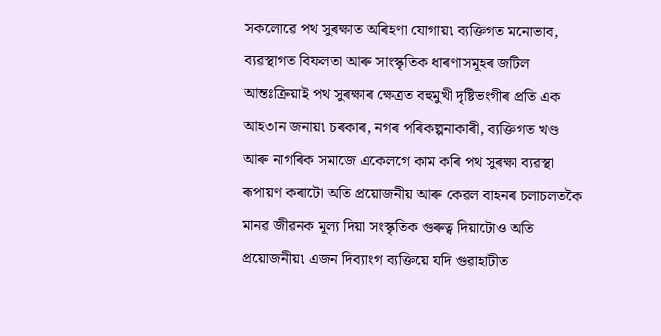সকলোৱে পথ সুৰক্ষাত অৰিহণা যোগায়৷ ব্যক্তিগত মনোভাব, ব্যৱস্থাগত বিফলতা আৰু সাংস্কৃতিক ধাৰণাসমূহৰ জটিল আন্তঃক্ৰিয়াই পথ সুৰক্ষাৰ ক্ষেত্ৰত বহুমুখী দৃষ্টিভংগীৰ প্ৰতি এক আহ৩ান জনায়৷ চৰকাৰ, নগৰ পৰিকল্পনাকাৰী, ব্যক্তিগত খণ্ড আৰু নাগৰিক সমাজে একেলগে কাম কৰি পথ সুৰক্ষা ব্যৱস্থা ৰূপায়ণ কৰাটো অতি প্ৰয়োজনীয় আৰু কেৱল বাহনৰ চলাচলতকৈ মানৱ জীৱনক মূল্য দিয়া সংস্কৃতিক গুৰুত্ব দিয়াটোও অতি প্ৰয়োজনীয়৷ এজন দিব্যাংগ ব্যক্তিয়ে যদি গুৱাহাটীত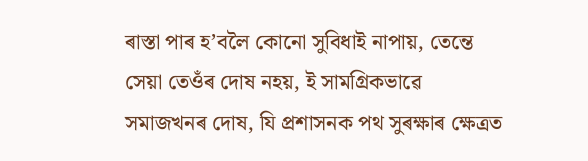ৰাস্তা পাৰ হ’বলৈ কোনো সুবিধাই নাপায়, তেন্তে সেয়া তেওঁৰ দোষ নহয়, ই সামগ্ৰিকভাৱে সমাজখনৰ দোষ, যি প্ৰশাসনক পথ সুৰক্ষাৰ ক্ষেত্ৰত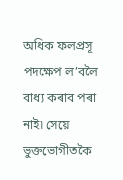অধিক ফলপ্ৰসূ পদক্ষেপ ল’বলৈ বাধ্য কৰাব পৰা নাই৷ সেয়ে ভুক্তভোগীতকৈ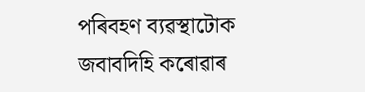পৰিবহণ ব্যৱস্থাটোক জবাবদিহি কৰোৱাৰ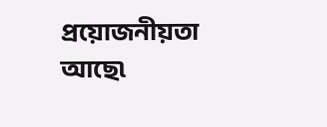প্ৰয়োজনীয়তা আছে৷